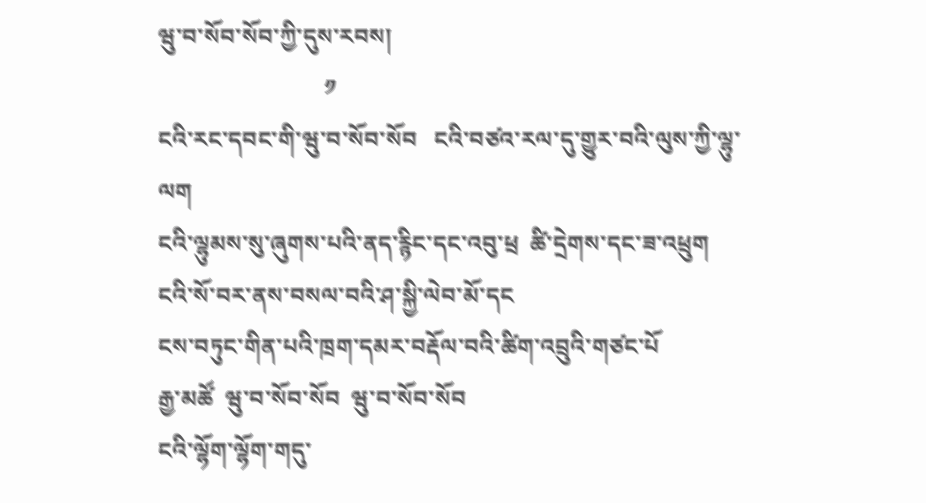ཝུ་བ་སོབ་སོབ་ཀྱི་དུས་རབས།
                             ༡
ངའི་རང་དབང་གི་ཝུ་བ་སོབ་སོབ   ངའི་བཙའ་རལ་དུ་གྱུར་བའི་ལུས་ཀྱི་ལྷུ་ལག
ངའི་ལྷུམས་སུ་ཞུགས་པའི་ནད་རྙིང་དང་འབུ་ཕྲ  ཚི་དྲེགས་དང་ཟ་འཕྲུག
ངའི་སོ་བར་ནས་བསལ་བའི་ཤ་སྐྱི་ལེབ་མོ་དང
ངས་བཏུང་གིན་པའི་ཁྲག་དམར་བརྡོལ་བའི་ཚིག་འབྲུའི་གཙང་པོ
རྒྱ་མཚོ  ཝུ་བ་སོབ་སོབ  ཝུ་བ་སོབ་སོབ
ངའི་ལྷོག་ལྷོག་གདུ་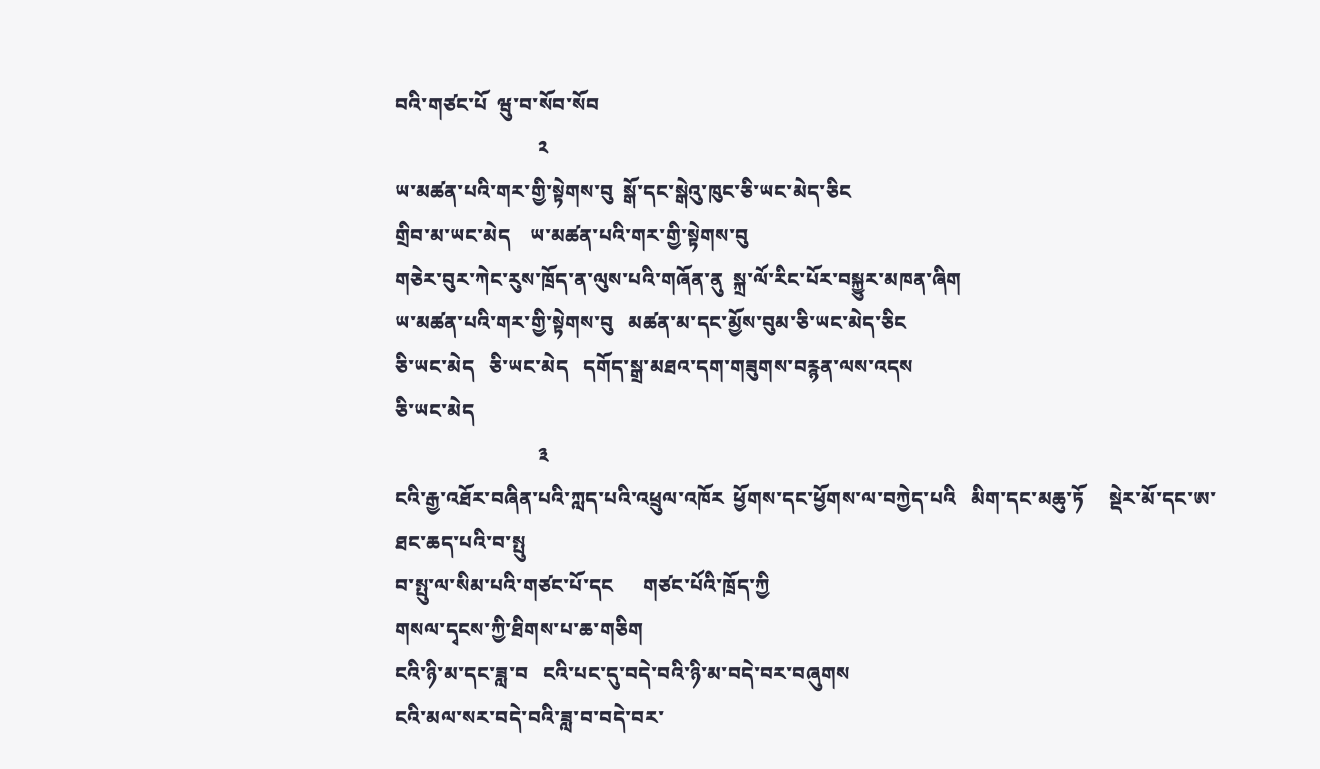བའི་གཙང་པོ  ཝུ་བ་སོབ་སོབ
                             ༢
ཡ་མཚན་པའི་གར་གྱི་སྟེགས་བུ  སྒོ་དང་སྒེའུ་ཁུང་ཅི་ཡང་མེད་ཅིང
གྲིབ་མ་ཡང་མེད    ཡ་མཚན་པའི་གར་གྱི་སྟེགས་བུ
གཅེར་བུར་ཀེང་རུས་ཁྲོད་ན་ལུས་པའི་གཞོན་ནུ  སྐྲ་ལོ་རིང་པོར་བསྐྱུར་མཁན་ཞིག
ཡ་མཚན་པའི་གར་གྱི་སྟེགས་བུ   མཚན་མ་དང་མྱོས་བུམ་ཅི་ཡང་མེད་ཅིང
ཅི་ཡང་མེད   ཅི་ཡང་མེད   དགོད་སྒྲ་མཐའ་དག་གཟུགས་བརྙན་ལས་འདས
ཅི་ཡང་མེད
                             ༣
ངའི་རྒྱ་འཐོར་བཞིན་པའི་ཀླད་པའི་འཕྲུལ་འཁོར  ཕྱོགས་དང་ཕྱོགས་ལ་བཀྱེད་པའི   མིག་དང་མཆུ་ཏོ     སྡེར་མོ་དང་ཨ་ཐང་ཆད་པའི་བ་སྤུ
བ་སྤུ་ལ་སིམ་པའི་གཙང་པོ་དང      གཙང་པོའི་ཁྲོད་ཀྱི
གསལ་དྭངས་ཀྱི་ཐིགས་པ་ཆ་གཅིག
ངའི་ཉི་མ་དང་ཟླ་བ   ངའི་པང་དུ་བདེ་བའི་ཉི་མ་བདེ་བར་བཞུགས
ངའི་མལ་སར་བདེ་བའི་ཟླ་བ་བདེ་བར་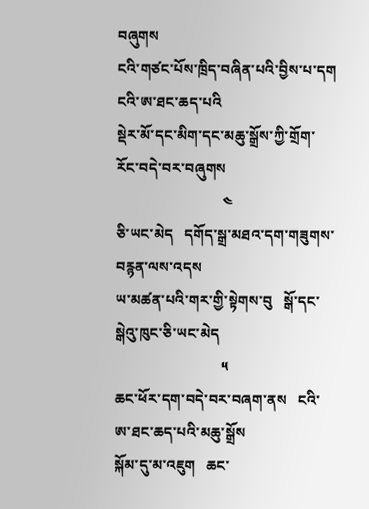བཞུགས
ངའི་གཙང་པོས་ཁྲིད་བཞིན་པའི་བྱིས་པ་དག   ངའི་ཨ་ཐང་ཆད་པའི
སྡེར་མོ་དང་མིག་དང་མཆུ་སྒྲོས་ཀྱི་གྲོག་རོང་བདེ་བར་བཞུགས
                             ༤
ཅི་ཡང་མེད   དགོད་སྒྲ་མཐའ་དག་གཟུགས་བརྙན་ལས་འདས
ཡ་མཚན་པའི་གར་གྱི་སྟེགས་བུ   སྒོ་དང་སྒེའུ་ཁུང་ཅི་ཡང་མེད
                             ༥
ཆང་ཕོར་དག་བདེ་བར་བཞག་ནས   ངའི་ཨ་ཐང་ཆད་པའི་མཆུ་སྒྲོས
སྐོམ་དུ་མ་འཇུག   ཆང་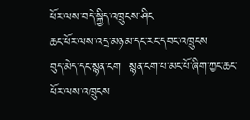ཕོར་ལས་བདེ་སྐྱིད་འཁྲུངས་ཤིང
ཆང་ཕོར་ལས་འདྲ་མཉམ་དང་རང་དབང་འཁྲུངས
བུད་མེད་དང་སྙན་ངག  སྙན་ངག་པ་མང་པོ་ཞིག་ཀྱང་ཆང་ཕོར་ལས་འཁྲུངས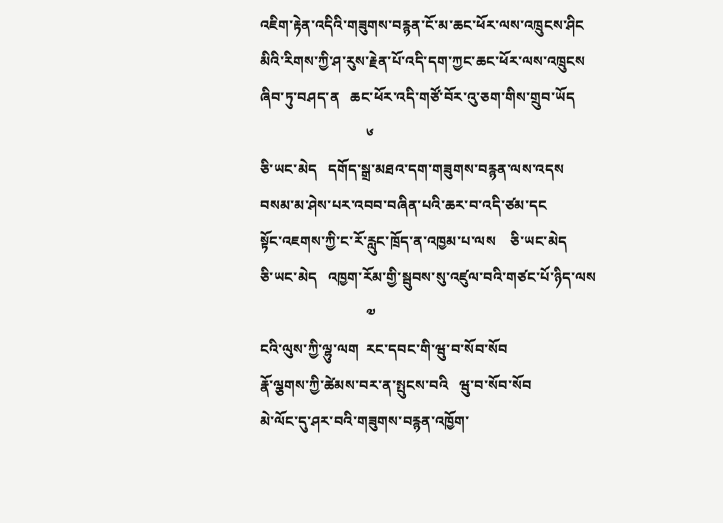འཇིག་རྟེན་འདིའི་གཟུགས་བརྙན་ངོ་མ་ཆང་ཕོར་ལས་འཁྲུངས་ཤིང
མིའི་རིགས་ཀྱི་ཤ་རུས་རྗེན་པོ་འདི་དག་ཀྱང་ཆང་ཕོར་ལས་འཁྲུངས
ཞིབ་ཏུ་བཤད་ན   ཆང་ཕོར་འདི་གཙོ་བོར་འུ་ཅག་གིས་གྲུབ་ཡོད
                             ༦
ཅི་ཡང་མེད   དགོད་སྒྲ་མཐའ་དག་གཟུགས་བརྙན་ལས་འདས
བསམ་མ་ཤེས་པར་འབབ་བཞིན་པའི་ཆར་བ་འདི་ཙམ་དང
སྟོང་འཇགས་ཀྱི་ང་རོ་རླུང་ཁྲོད་ན་འཁྱམ་པ་ལས    ཅི་ཡང་མེད
ཅི་ཡང་མེད   འཁྱག་རོམ་གྱི་སྦུབས་སུ་འཛུལ་བའི་གཙང་པོ་ཉིད་ལས
                             ༧
ངའི་ལུས་ཀྱི་ལྷུ་ལག  རང་དབང་གི་ཝུ་བ་སོབ་སོབ
རྣོ་ལྕགས་ཀྱི་ཚེམས་བར་ན་སྤུངས་བའི   ཝུ་བ་སོབ་སོབ
མེ་ལོང་དུ་ཤར་བའི་གཟུགས་བརྙན་འཁྱོག་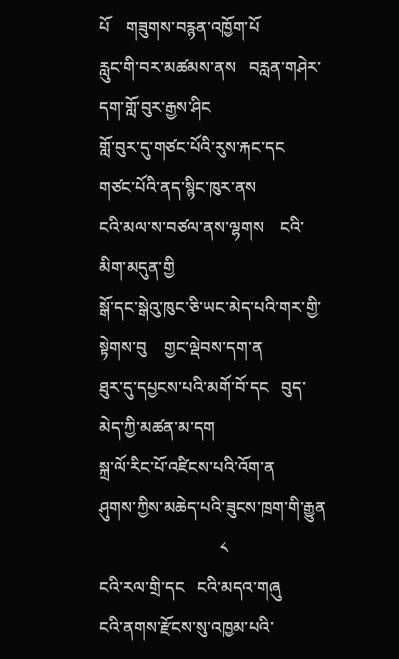པོ    གཟུགས་བརྙན་འཁྱོག་པོ
རླུང་གི་བར་མཚམས་ནས   བརླན་གཤེར་དག་གློ་བུར་རྒྱས་ཤིང
གློ་བུར་དུ་གཙང་པོའི་རུས་རྐང་དང   གཙང་པོའི་ནད་སྙིང་ཁུར་ནས
ངའི་མལ་ས་བཙལ་ནས་ལྷགས    ངའི་མིག་མདུན་གྱི
སྒོ་དང་སྒེའུ་ཁུང་ཅི་ཡང་མེད་པའི་གར་གྱི་སྟེགས་བུ    གྱང་ལྡེབས་དག་ན
ཐུར་དུ་དཔྱངས་པའི་མགོ་བོ་དང   བུད་མེད་ཀྱི་མཚན་མ་དག
སྐྲ་ལོ་རིང་པོ་འཛིངས་པའི་འོག་ན     ཤུགས་ཀྱིས་མཆེད་པའི་ཟུངས་ཁྲག་གི་རྒྱུན
                             ༨
ངའི་རལ་གྲི་དང   ངའི་མདའ་གཞུ
ངའི་ནགས་རྫོངས་སུ་འཁྱམ་པའི་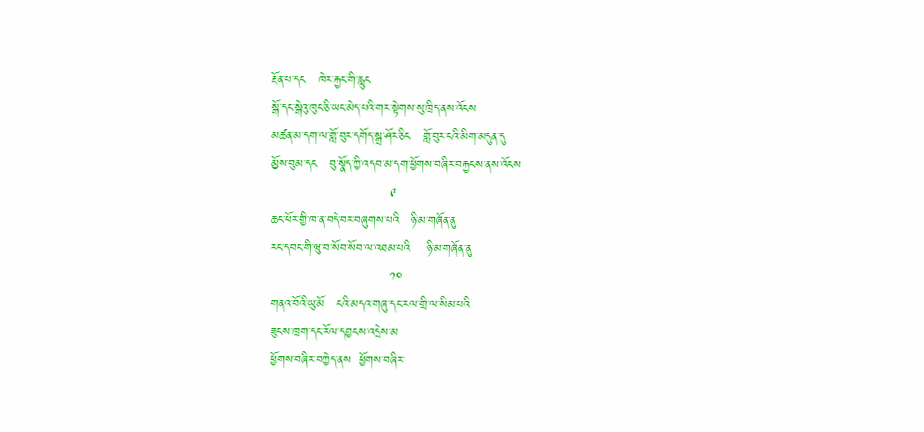རྔོན་པ་དང   ཁེར་རྐྱང་གི་རླུང
སྒོ་དང་སྒེའུ་ཁུང་ཅི་ཡང་མེད་པའི་གར་སྟེགས་སུ་ཁྲིད་ནས་འོངས
མཚན་མ་དག་ལ་གློ་བུར་དགོད་སྒྲ་ཤོར་ཅིང   གློ་བུར་ངའི་མིག་མདུན་དུ
མྱོས་བུམ་དང   བུ་སྣོད་ཀྱི་འདབ་མ་དག་ཕྱོགས་བཞིར་བརྐྱངས་ནས་འོངས
                             ༩
ཆང་ཕོར་གྱི་ཁ་ན་བདེ་བར་བཞུགས་པའི   ཉི་མ་གཞོན་ནུ
རང་དབང་གི་ཝུ་བ་སོབ་སོབ་ལ་འཐམ་པའི    ཉི་མ་གཞོན་ནུ
                             ༡༠
གནའ་བོའི་ཡུ་མོ   ངའི་མདའ་གཞུ་དང་རལ་གྲི་ལ་སིམ་པའི
ཟུངས་ཁྲག་དང་རོལ་དབྱངས་འདྲེས་མ
ཕྱོགས་བཞིར་བཀྱེད་ནས  ཕྱོགས་བཞིར་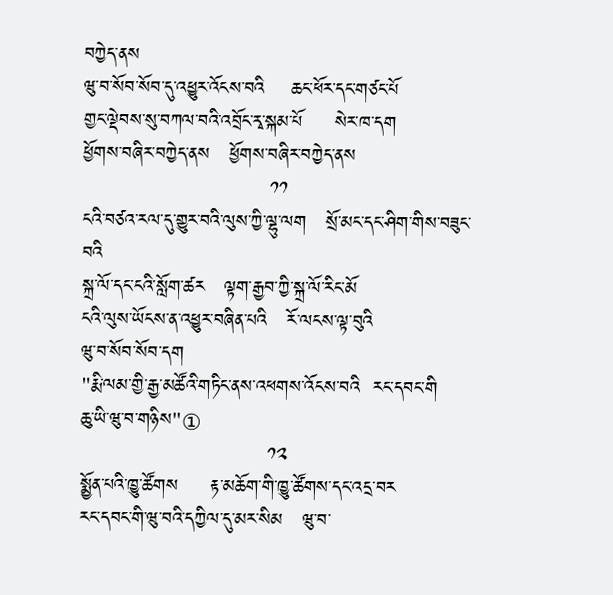བཀྱེད་ནས
ཝུ་བ་སོབ་སོབ་དུ་འཕྱུར་འོངས་བའི    ཆང་ཕོར་དང་གཙང་པོ
གྱང་ལྡེབས་སུ་བཀལ་བའི་འབྲོང་རྭ་སྐམ་པོ     སེར་ཁ་དག
ཕྱོགས་བཞིར་བཀྱེད་ནས   ཕྱོགས་བཞིར་བཀྱེད་ནས
                             ༡༡
ངའི་བཙའ་རལ་དུ་གྱུར་བའི་ལུས་ཀྱི་ལྷུ་ལག   སྲོ་མང་དང་ཤིག་གིས་བཟུང་བའི
སྐྲ་ལོ་དང་ངའི་སློག་ཚར   ལྟག་རྒྱབ་ཀྱི་སྐྲ་ལོ་རིང་མོ
ངའི་ལུས་ཡོངས་ན་འཕྱུར་བཞིན་པའི   རོ་ལངས་ལྟ་བུའི
ཝུ་བ་སོབ་སོབ་དག
"རྨི་ལམ་གྱི་རྒྱ་མཚོའི་གཏིང་ནས་འཕགས་འོངས་བའི  རང་དབང་གི
ཆུ་ཡི་ཝུ་བ་གཉིས"①
                             ༡༢
སྨྱོན་པའི་ཁྱུ་ཚོགས     རྟ་མཆོག་གི་ཁྱུ་ཚོགས་དང་འདྲ་བར
རང་དབང་གི་ཝུ་བའི་དཀྱིལ་དུ་མར་སིམ   ཝུ་བ་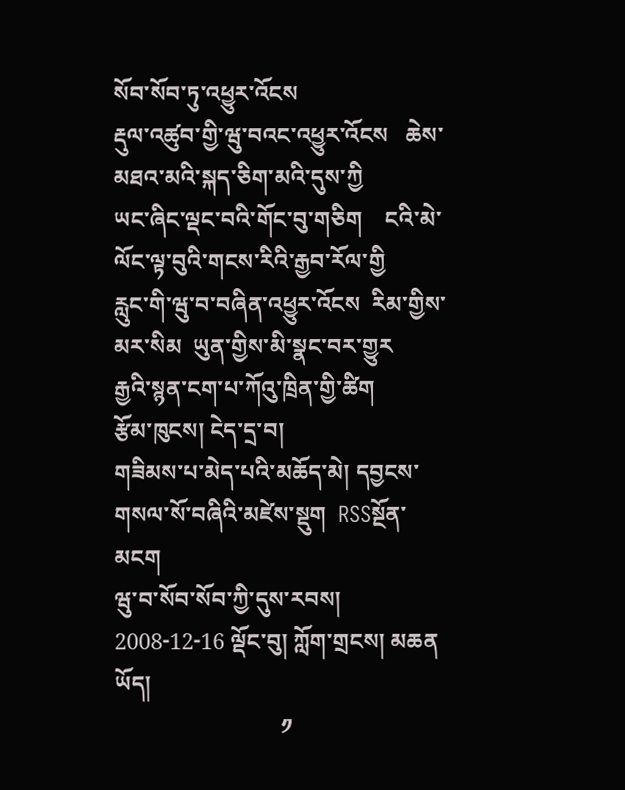སོབ་སོབ་ཏུ་འཕྱུར་འོངས
རྡུལ་འཚུབ་གྱི་ཝུ་བའང་འཕྱུར་འོངས   ཆེས་མཐའ་མའི་སྐད་ཅིག་མའི་དུས་ཀྱི
ཡང་ཞིང་ལྡང་བའི་གོང་བུ་གཅིག    ངའི་མེ་ལོང་ལྟ་བུའི་གངས་རིའི་རྒྱབ་རོལ་གྱི
རླུང་གི་ཝུ་བ་བཞིན་འཕྱུར་འོངས  རིམ་གྱིས་མར་སིམ  ཡུན་གྱིས་མི་སྣང་བར་གྱུར
རྒྱའི་སྙན་ངག་པ་ཀོའུ་ཁྲིན་གྱི་ཚིག
རྩོམ་ཁུངས། ངེད་དྲ་བ།
གཟིམས་པ་མེད་པའི་མཆོད་མེ། དབྱངས་གསལ་སོ་བཞིའི་མཛེས་སྡུག  RSSསྔོན་མངག
ཝུ་བ་སོབ་སོབ་ཀྱི་དུས་རབས།
2008-12-16 ལྡོང་བུ། ཀློག་གྲངས། མཆན ཡོད།
                             ༡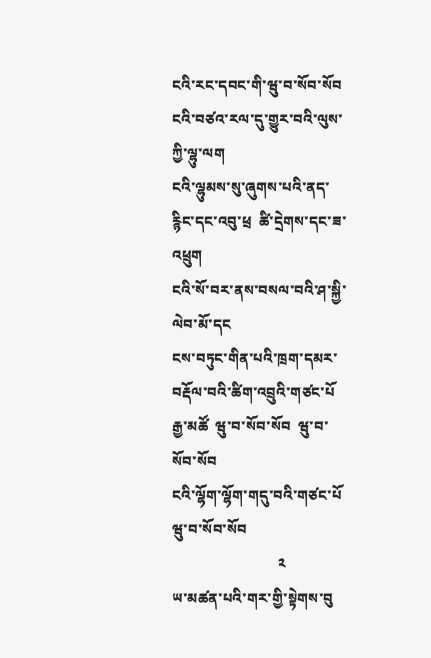ངའི་རང་དབང་གི་ཝུ་བ་སོབ་སོབ   ངའི་བཙའ་རལ་དུ་གྱུར་བའི་ལུས་ཀྱི་ལྷུ་ལག
ངའི་ལྷུམས་སུ་ཞུགས་པའི་ནད་རྙིང་དང་འབུ་ཕྲ  ཚི་དྲེགས་དང་ཟ་འཕྲུག
ངའི་སོ་བར་ནས་བསལ་བའི་ཤ་སྐྱི་ལེབ་མོ་དང
ངས་བཏུང་གིན་པའི་ཁྲག་དམར་བརྡོལ་བའི་ཚིག་འབྲུའི་གཙང་པོ
རྒྱ་མཚོ  ཝུ་བ་སོབ་སོབ  ཝུ་བ་སོབ་སོབ
ངའི་ལྷོག་ལྷོག་གདུ་བའི་གཙང་པོ  ཝུ་བ་སོབ་སོབ
                             ༢
ཡ་མཚན་པའི་གར་གྱི་སྟེགས་བུ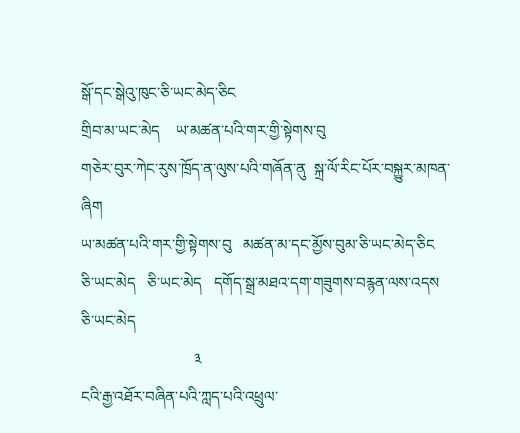སྒོ་དང་སྒེའུ་ཁུང་ཅི་ཡང་མེད་ཅིང
གྲིབ་མ་ཡང་མེད    ཡ་མཚན་པའི་གར་གྱི་སྟེགས་བུ
གཅེར་བུར་ཀེང་རུས་ཁྲོད་ན་ལུས་པའི་གཞོན་ནུ  སྐྲ་ལོ་རིང་པོར་བསྐྱུར་མཁན་ཞིག
ཡ་མཚན་པའི་གར་གྱི་སྟེགས་བུ   མཚན་མ་དང་མྱོས་བུམ་ཅི་ཡང་མེད་ཅིང
ཅི་ཡང་མེད   ཅི་ཡང་མེད   དགོད་སྒྲ་མཐའ་དག་གཟུགས་བརྙན་ལས་འདས
ཅི་ཡང་མེད
                             ༣
ངའི་རྒྱ་འཐོར་བཞིན་པའི་ཀླད་པའི་འཕྲུལ་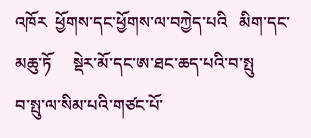འཁོར  ཕྱོགས་དང་ཕྱོགས་ལ་བཀྱེད་པའི   མིག་དང་མཆུ་ཏོ     སྡེར་མོ་དང་ཨ་ཐང་ཆད་པའི་བ་སྤུ
བ་སྤུ་ལ་སིམ་པའི་གཙང་པོ་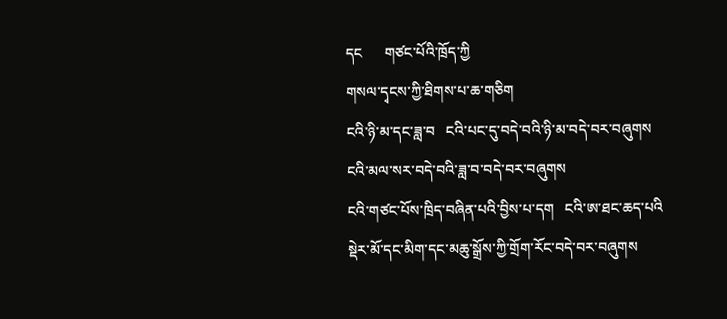དང      གཙང་པོའི་ཁྲོད་ཀྱི
གསལ་དྭངས་ཀྱི་ཐིགས་པ་ཆ་གཅིག
ངའི་ཉི་མ་དང་ཟླ་བ   ངའི་པང་དུ་བདེ་བའི་ཉི་མ་བདེ་བར་བཞུགས
ངའི་མལ་སར་བདེ་བའི་ཟླ་བ་བདེ་བར་བཞུགས
ངའི་གཙང་པོས་ཁྲིད་བཞིན་པའི་བྱིས་པ་དག   ངའི་ཨ་ཐང་ཆད་པའི
སྡེར་མོ་དང་མིག་དང་མཆུ་སྒྲོས་ཀྱི་གྲོག་རོང་བདེ་བར་བཞུགས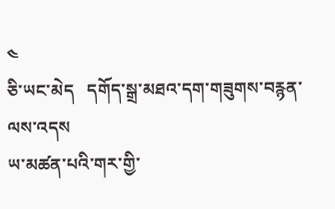༤
ཅི་ཡང་མེད   དགོད་སྒྲ་མཐའ་དག་གཟུགས་བརྙན་ལས་འདས
ཡ་མཚན་པའི་གར་གྱི་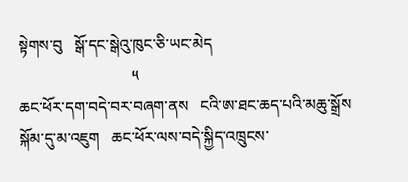སྟེགས་བུ   སྒོ་དང་སྒེའུ་ཁུང་ཅི་ཡང་མེད
                             ༥
ཆང་ཕོར་དག་བདེ་བར་བཞག་ནས   ངའི་ཨ་ཐང་ཆད་པའི་མཆུ་སྒྲོས
སྐོམ་དུ་མ་འཇུག   ཆང་ཕོར་ལས་བདེ་སྐྱིད་འཁྲུངས་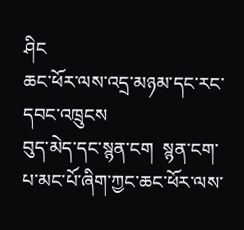ཤིང
ཆང་ཕོར་ལས་འདྲ་མཉམ་དང་རང་དབང་འཁྲུངས
བུད་མེད་དང་སྙན་ངག  སྙན་ངག་པ་མང་པོ་ཞིག་ཀྱང་ཆང་ཕོར་ལས་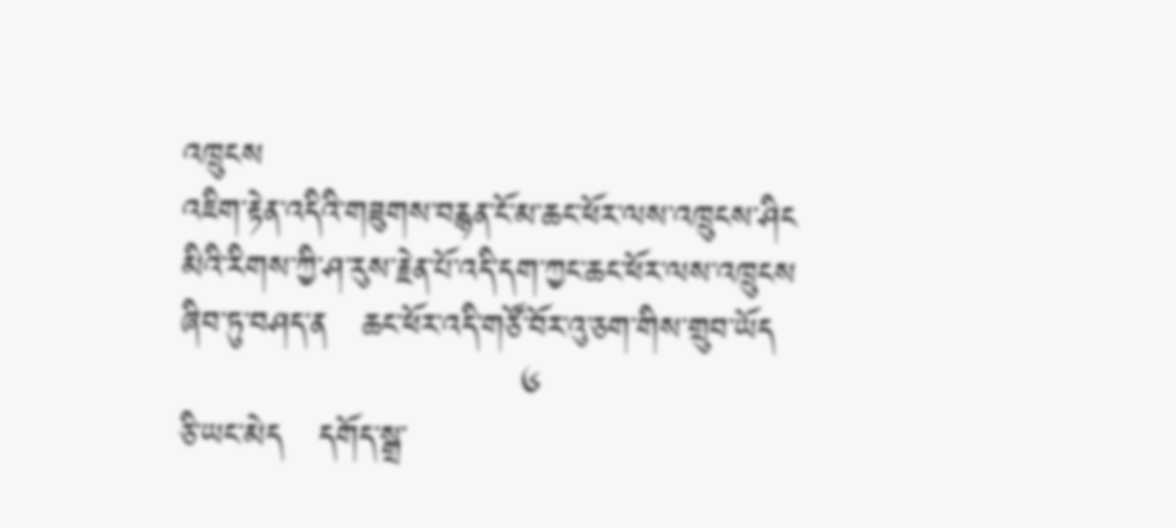འཁྲུངས
འཇིག་རྟེན་འདིའི་གཟུགས་བརྙན་ངོ་མ་ཆང་ཕོར་ལས་འཁྲུངས་ཤིང
མིའི་རིགས་ཀྱི་ཤ་རུས་རྗེན་པོ་འདི་དག་ཀྱང་ཆང་ཕོར་ལས་འཁྲུངས
ཞིབ་ཏུ་བཤད་ན   ཆང་ཕོར་འདི་གཙོ་བོར་འུ་ཅག་གིས་གྲུབ་ཡོད
                             ༦
ཅི་ཡང་མེད   དགོད་སྒྲ་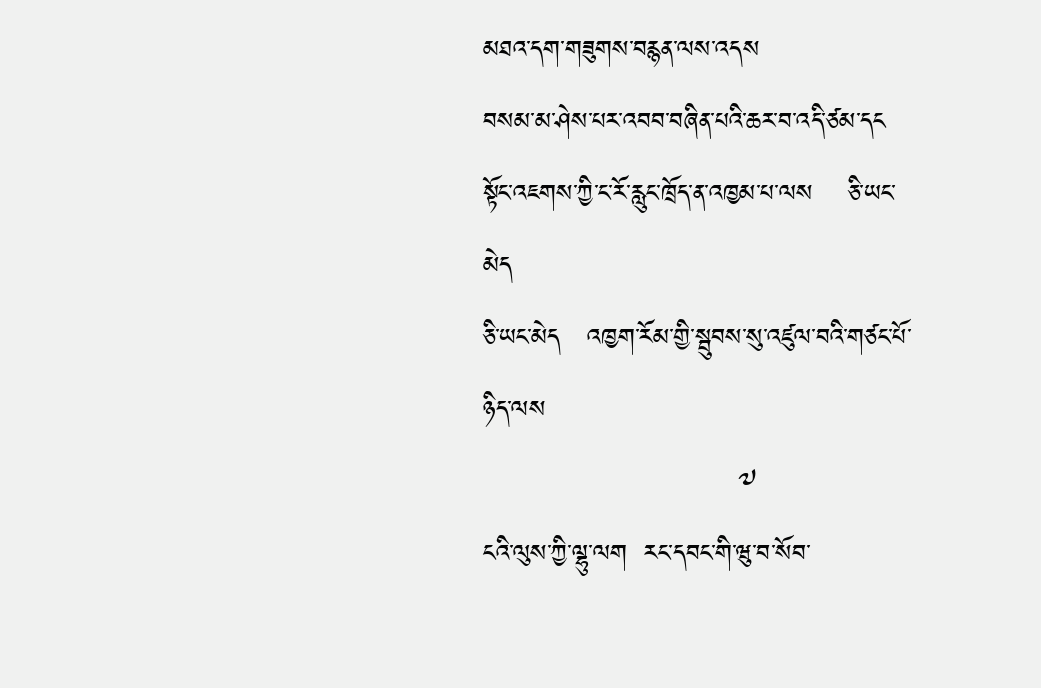མཐའ་དག་གཟུགས་བརྙན་ལས་འདས
བསམ་མ་ཤེས་པར་འབབ་བཞིན་པའི་ཆར་བ་འདི་ཙམ་དང
སྟོང་འཇགས་ཀྱི་ང་རོ་རླུང་ཁྲོད་ན་འཁྱམ་པ་ལས    ཅི་ཡང་མེད
ཅི་ཡང་མེད   འཁྱག་རོམ་གྱི་སྦུབས་སུ་འཛུལ་བའི་གཙང་པོ་ཉིད་ལས
                             ༧
ངའི་ལུས་ཀྱི་ལྷུ་ལག  རང་དབང་གི་ཝུ་བ་སོབ་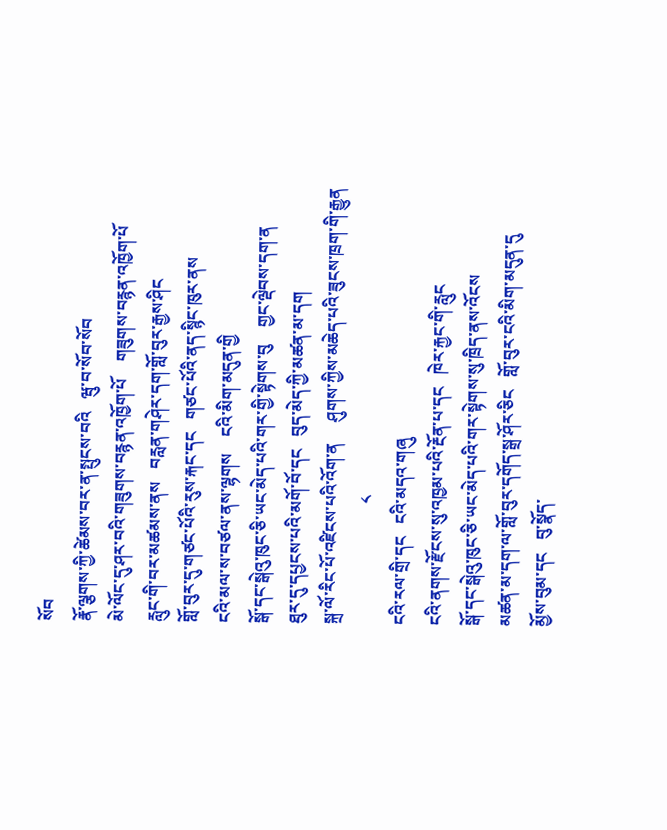སོབ
རྣོ་ལྕགས་ཀྱི་ཚེམས་བར་ན་སྤུངས་བའི   ཝུ་བ་སོབ་སོབ
མེ་ལོང་དུ་ཤར་བའི་གཟུགས་བརྙན་འཁྱོག་པོ    གཟུགས་བརྙན་འཁྱོག་པོ
རླུང་གི་བར་མཚམས་ནས   བརླན་གཤེར་དག་གློ་བུར་རྒྱས་ཤིང
གློ་བུར་དུ་གཙང་པོའི་རུས་རྐང་དང   གཙང་པོའི་ནད་སྙིང་ཁུར་ནས
ངའི་མལ་ས་བཙལ་ནས་ལྷགས    ངའི་མིག་མདུན་གྱི
སྒོ་དང་སྒེའུ་ཁུང་ཅི་ཡང་མེད་པའི་གར་གྱི་སྟེགས་བུ    གྱང་ལྡེབས་དག་ན
ཐུར་དུ་དཔྱངས་པའི་མགོ་བོ་དང   བུད་མེད་ཀྱི་མཚན་མ་དག
སྐྲ་ལོ་རིང་པོ་འཛིངས་པའི་འོག་ན     ཤུགས་ཀྱིས་མཆེད་པའི་ཟུངས་ཁྲག་གི་རྒྱུན
                             ༨
ངའི་རལ་གྲི་དང   ངའི་མདའ་གཞུ
ངའི་ནགས་རྫོངས་སུ་འཁྱམ་པའི་རྔོན་པ་དང   ཁེར་རྐྱང་གི་རླུང
སྒོ་དང་སྒེའུ་ཁུང་ཅི་ཡང་མེད་པའི་གར་སྟེགས་སུ་ཁྲིད་ནས་འོངས
མཚན་མ་དག་ལ་གློ་བུར་དགོད་སྒྲ་ཤོར་ཅིང   གློ་བུར་ངའི་མིག་མདུན་དུ
མྱོས་བུམ་དང   བུ་སྣོད་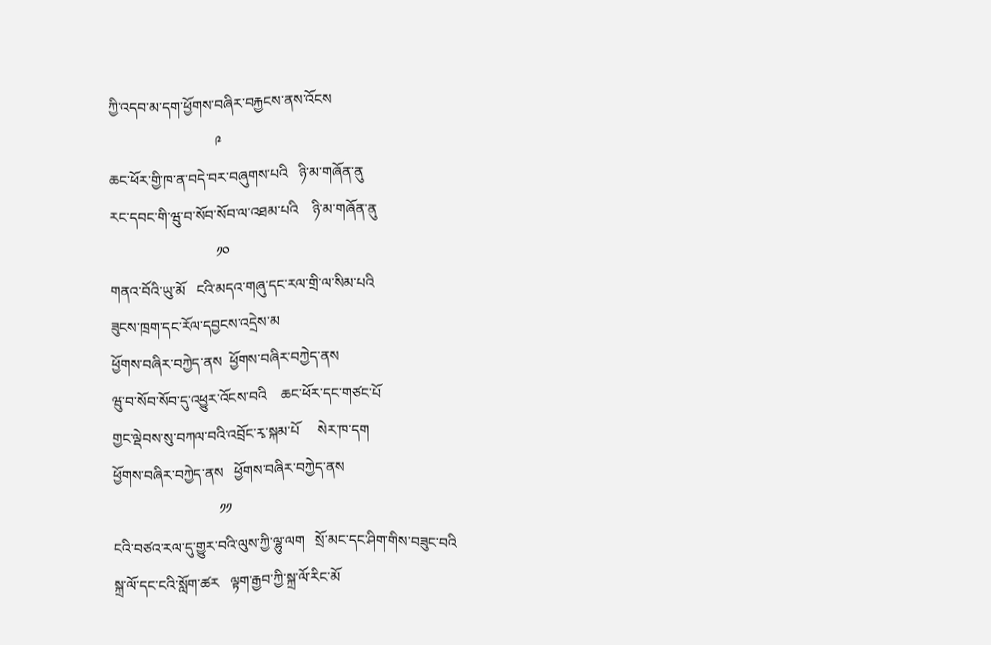ཀྱི་འདབ་མ་དག་ཕྱོགས་བཞིར་བརྐྱངས་ནས་འོངས
                             ༩
ཆང་ཕོར་གྱི་ཁ་ན་བདེ་བར་བཞུགས་པའི   ཉི་མ་གཞོན་ནུ
རང་དབང་གི་ཝུ་བ་སོབ་སོབ་ལ་འཐམ་པའི    ཉི་མ་གཞོན་ནུ
                             ༡༠
གནའ་བོའི་ཡུ་མོ   ངའི་མདའ་གཞུ་དང་རལ་གྲི་ལ་སིམ་པའི
ཟུངས་ཁྲག་དང་རོལ་དབྱངས་འདྲེས་མ
ཕྱོགས་བཞིར་བཀྱེད་ནས  ཕྱོགས་བཞིར་བཀྱེད་ནས
ཝུ་བ་སོབ་སོབ་དུ་འཕྱུར་འོངས་བའི    ཆང་ཕོར་དང་གཙང་པོ
གྱང་ལྡེབས་སུ་བཀལ་བའི་འབྲོང་རྭ་སྐམ་པོ     སེར་ཁ་དག
ཕྱོགས་བཞིར་བཀྱེད་ནས   ཕྱོགས་བཞིར་བཀྱེད་ནས
                             ༡༡
ངའི་བཙའ་རལ་དུ་གྱུར་བའི་ལུས་ཀྱི་ལྷུ་ལག   སྲོ་མང་དང་ཤིག་གིས་བཟུང་བའི
སྐྲ་ལོ་དང་ངའི་སློག་ཚར   ལྟག་རྒྱབ་ཀྱི་སྐྲ་ལོ་རིང་མོ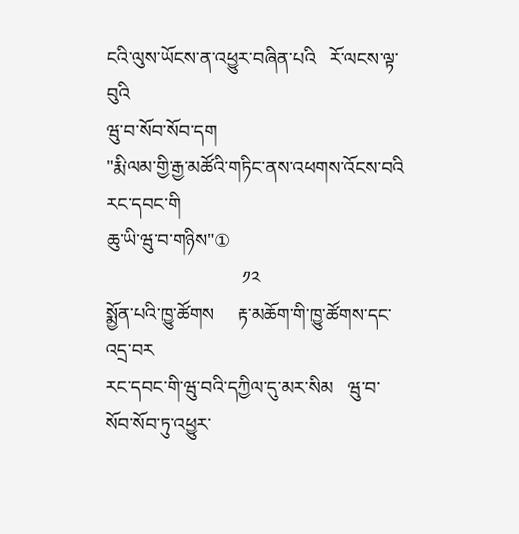ངའི་ལུས་ཡོངས་ན་འཕྱུར་བཞིན་པའི   རོ་ལངས་ལྟ་བུའི
ཝུ་བ་སོབ་སོབ་དག
"རྨི་ལམ་གྱི་རྒྱ་མཚོའི་གཏིང་ནས་འཕགས་འོངས་བའི  རང་དབང་གི
ཆུ་ཡི་ཝུ་བ་གཉིས"①
                             ༡༢
སྨྱོན་པའི་ཁྱུ་ཚོགས     རྟ་མཆོག་གི་ཁྱུ་ཚོགས་དང་འདྲ་བར
རང་དབང་གི་ཝུ་བའི་དཀྱིལ་དུ་མར་སིམ   ཝུ་བ་སོབ་སོབ་ཏུ་འཕྱུར་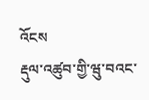འོངས
རྡུལ་འཚུབ་གྱི་ཝུ་བའང་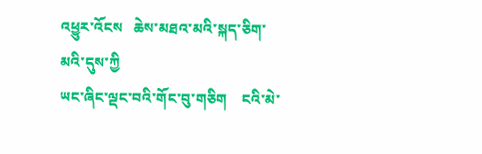འཕྱུར་འོངས   ཆེས་མཐའ་མའི་སྐད་ཅིག་མའི་དུས་ཀྱི
ཡང་ཞིང་ལྡང་བའི་གོང་བུ་གཅིག    ངའི་མེ་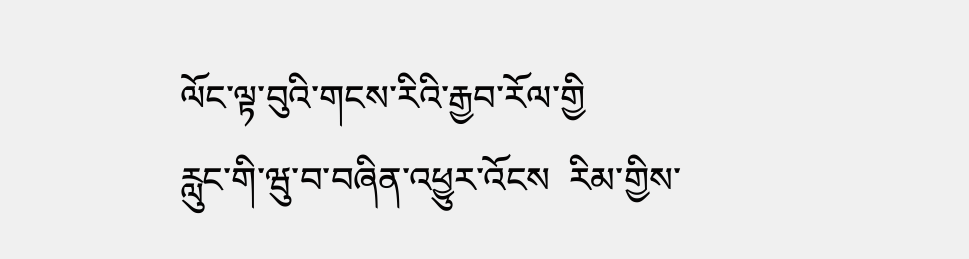ལོང་ལྟ་བུའི་གངས་རིའི་རྒྱབ་རོལ་གྱི
རླུང་གི་ཝུ་བ་བཞིན་འཕྱུར་འོངས  རིམ་གྱིས་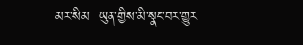མར་སིམ  ཡུན་གྱིས་མི་སྣང་བར་གྱུར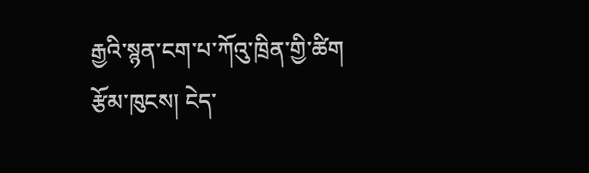རྒྱའི་སྙན་ངག་པ་ཀོའུ་ཁྲིན་གྱི་ཚིག
རྩོམ་ཁུངས། ངེད་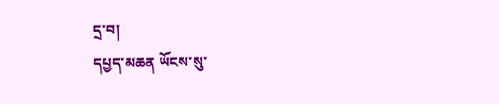དྲ་བ།
དཔྱད་མཆན ཡོངས་སུ་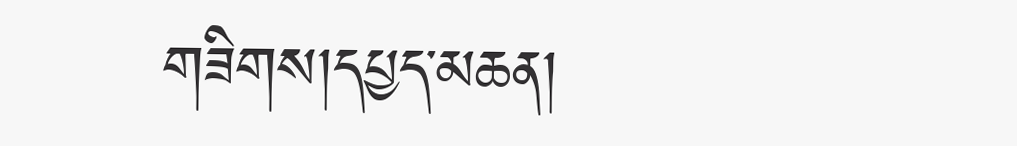གཟིགས།དཔྱད་མཆན།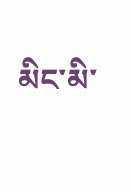མིང་མི་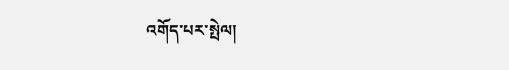འགོད་པར་སྤེལ།